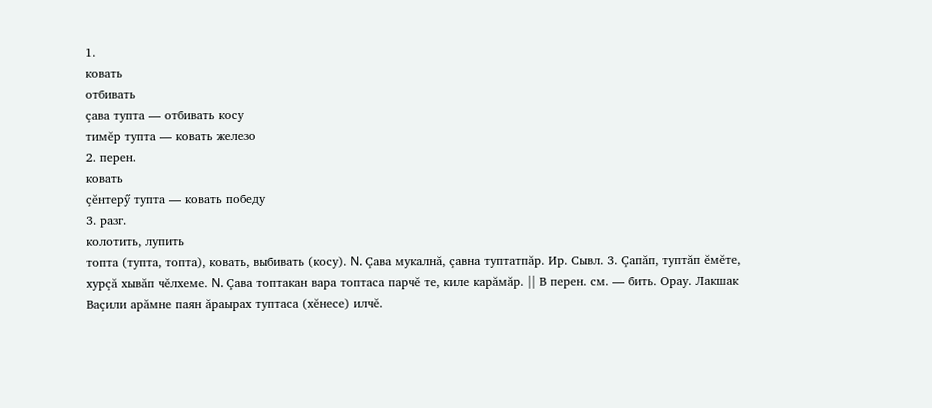1.
ковать
отбивать
çава тупта — отбивать косу
тимĕр тупта — ковать железо
2. перен.
ковать
çĕнтерӳ тупта — ковать победу
3. разг.
колотить, лупить
топта (тупта, топта), ковать, выбивать (косу). N. Çава мукалнă, çавна туптатпăр. Ир. Сывл. 3. Çапăп, туптăп ĕмĕте, хурçă хывăп чĕлхеме. N. Çава топтакан вара топтаса парчĕ те, киле карăмăр. || В перен. см. — бить. Орау. Лакшак Ваçили арăмне паян ăраырах туптаса (хĕнесе) илчĕ.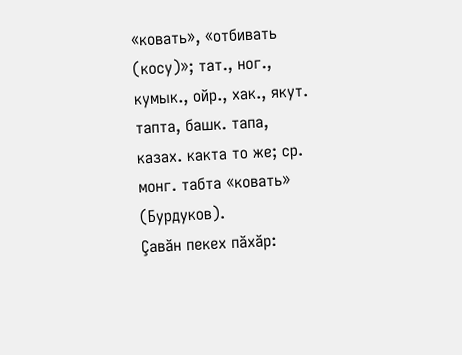«ковать», «отбивать (косу)»; тат., ног., кумык., ойр., хак., якут. тапта, башк. тапа, казах. какта то же; ср. монг. табта «ковать» (Бурдуков).
Çавăн пекех пăхăр: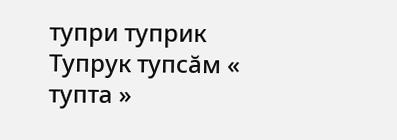тупри туприк Тупрук тупсăм « тупта »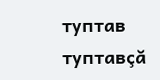туптав туптавçă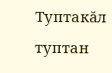Туптакăл туптан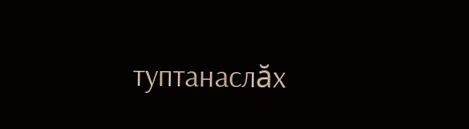туптанаслăх